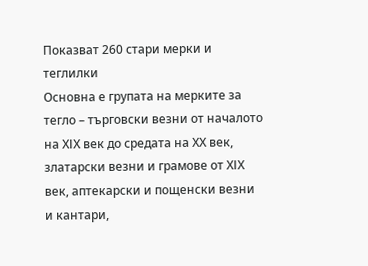Показват 260 стари мерки и теглилки
Основна е групата на мерките за тегло – търговски везни от началото на ХІХ век до средата на ХХ век, златарски везни и грамове от ХІХ век, аптекарски и пощенски везни и кантари,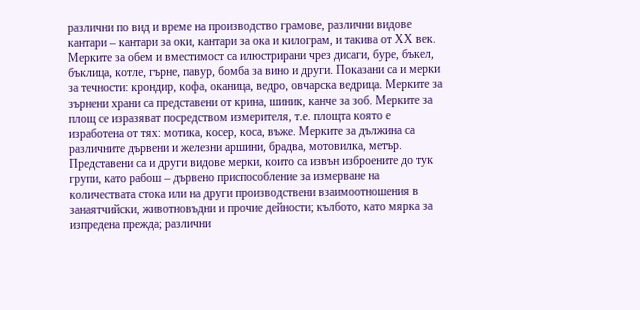различни по вид и време на производство грамове, различни видове кантари – кантари за оки, кантари за ока и килограм, и такива от ХХ век. Мерките за обем и вместимост са илюстрирани чрез дисаги, буре, бъкел, бъклица, котле, гърне, павур, бомба за вино и други. Показани са и мерки за течности: крондир, кофа, оканица, ведро, овчарска ведрица. Мерките за зърнени храни са представени от крина, шиник, канче за зоб. Мерките за площ се изразяват посредством измерителя, т.е. площта която е изработена от тях: мотика, косер, коса, въже. Мерките за дължина са различните дървени и железни аршини, брадва, мотовилка, метър. Представени са и други видове мерки, които са извън изброените до тук групи, като рабош – дървено приспособление за измерване на количествата стока или на други производствени взаимоотношения в занаятчийски, животновъдни и прочие дейности; кълбото, като мярка за изпредена прежда; различни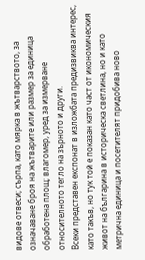видове отвеси; сърпа, като мярка в жътварството, за означаване броя на жътварите или размер за единица обработена площ; влагомер, уред за измерване относителното тегло на зърното и други.
Всеки представен експонат в изложбата предизвиква интерес, като такъв, но тук той е показан като част от икономическия живот на българина в историческа светлина, но и като метрична единица и посетителят придобива ново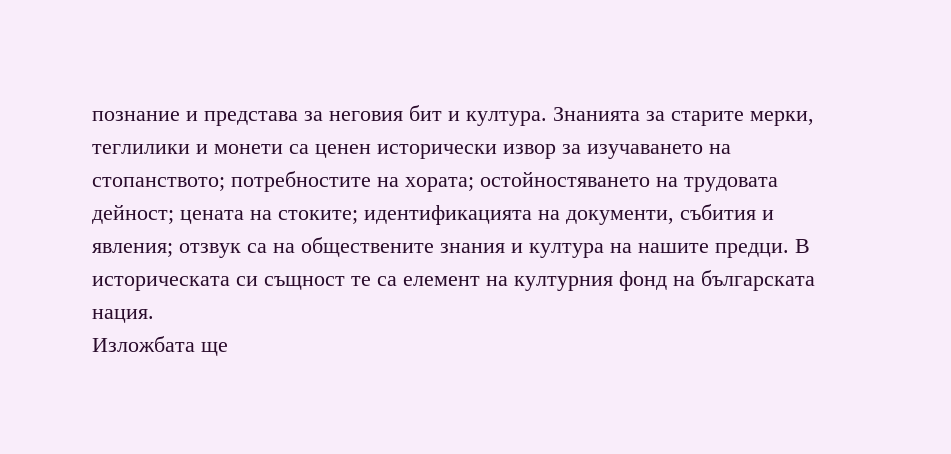познание и представа за неговия бит и култура. Знанията за старите мерки, теглилики и монети са ценен исторически извор за изучаването на стопанството; потребностите на хората; остойностяването на трудовата дейност; цената на стоките; идентификацията на документи, събития и явления; отзвук са на обществените знания и култура на нашите предци. В историческата си същност те са елемент на културния фонд на българската нация.
Изложбата ще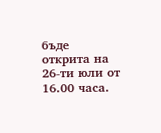бъде открита на 26-ти юли от 16.00 часа.